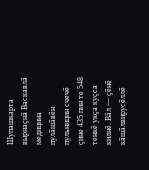Шупашкарта вырнаҫнӑ Васкавлӑ медицина пулӑшӑвӗн пульницин счечӗ ҫине 435 пин те 548 тенкӗ укҫа куҫса килнӗ. Вӑл — ҫӗнӗ кӑшӑлвирусӗллӗ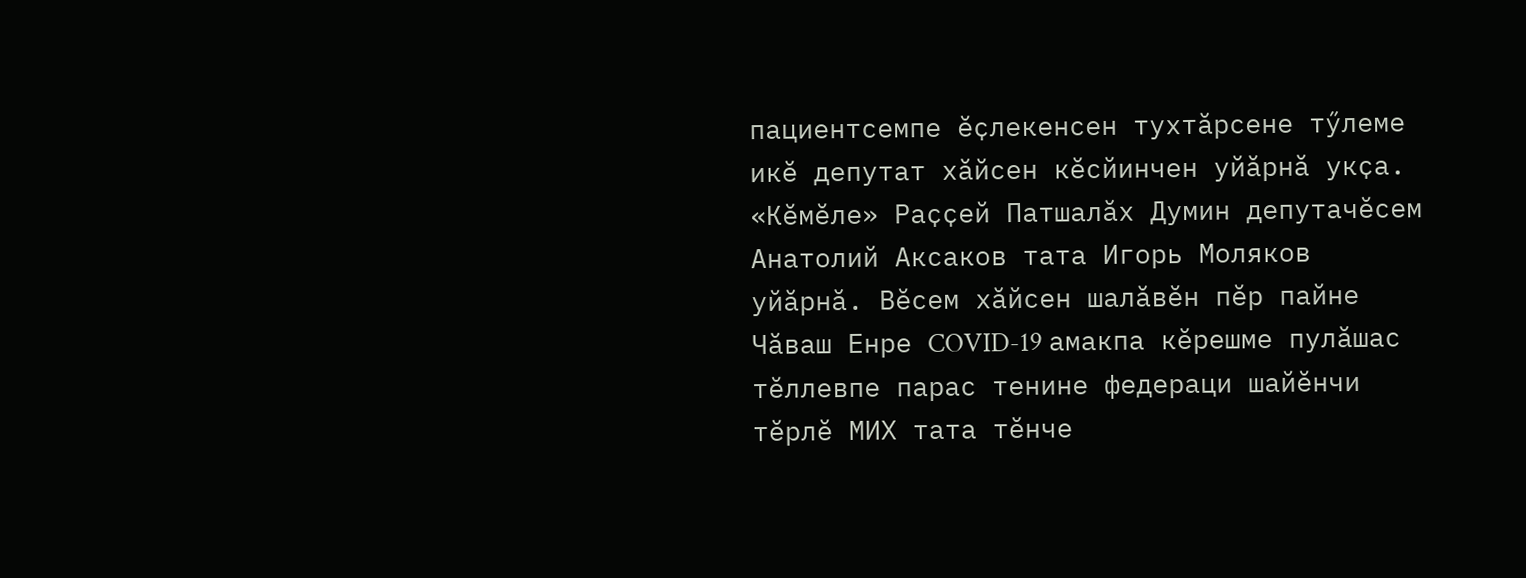пациентсемпе ӗҫлекенсен тухтӑрсене тӳлеме икӗ депутат хӑйсен кӗсйинчен уйӑрнӑ укҫа.
«Кӗмӗле» Раҫҫей Патшалӑх Думин депутачӗсем Анатолий Аксаков тата Игорь Моляков уйӑрнӑ. Вӗсем хӑйсен шалӑвӗн пӗр пайне Чӑваш Енре COVID-19 амакпа кӗрешме пулӑшас тӗллевпе парас тенине федераци шайӗнчи тӗрлӗ МИХ тата тӗнче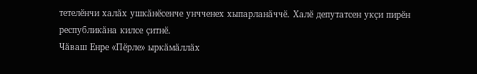тетелӗнчи халӑх ушкӑнӗсенче унчченех хыпарланӑччӗ. Халӗ депутатсен укҫи пирӗн республикӑна килсе ҫитнӗ.
Чӑваш Енре «Пӗрле» ыркӑмӑллӑх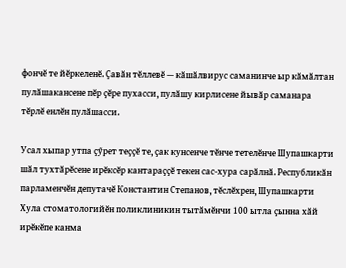фончӗ те йӗркеленӗ. Ҫавӑн тӗллевӗ — кӑшӑлвирус саманинче ыр кӑмӑлтан пулӑшакансене пӗр ҫӗре пухасси, пулӑшу кирлисене йывӑр саманара тӗрлӗ енлӗн пулӑшасси.

Усал хыпар утпа ҫӳрет теҫҫӗ те, ҫак кунсенче тӗнче тетелӗнче Шупашкарти шӑл тухтӑрӗсене ирӗксӗр кантараҫҫӗ текен сас-хура сарӑлнӑ. Республикӑн парламенчӗн депутачӗ Константин Степанов, тӗслӗхрен, Шупашкарти Хула стоматологийӗн поликлиникин тытӑмӗнчи 100 ытла ҫынна хӑй ирӗкӗпе канма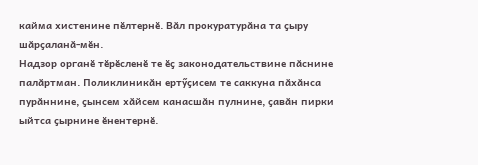кайма хистенине пӗлтернӗ. Вӑл прокуратурӑна та ҫыру шӑрҫаланӑ-мӗн.
Надзор органӗ тӗрӗсленӗ те ӗҫ законодательствине пӑснине палӑртман. Поликлиникӑн ертӳҫисем те саккуна пӑхӑнса пурӑннине, ҫынсем хӑйсем канасшӑн пулнине, ҫавӑн пирки ыйтса ҫырнине ӗнентернӗ.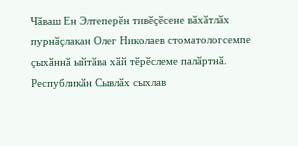Чӑваш Ен Элтеперӗн тивӗҫӗсене вӑхӑтлӑх пурнӑҫлакан Олег Николаев стоматологсемпе ҫыхӑннӑ ыйтӑва хӑй тӗрӗслеме палӑртнӑ. Республикӑн Сывлӑх сыхлав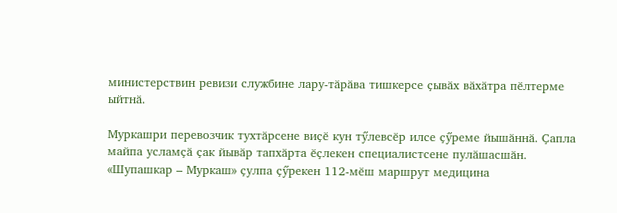министерствин ревизи службине лару-тӑрӑва тишкерсе ҫывӑх вӑхӑтра пӗлтерме ыйтнӑ.

Муркашри перевозчик тухтӑрсене виҫӗ кун тӳлевсӗр илсе ҫӳреме йышӑннӑ. Ҫапла майпа усламҫӑ ҫак йывӑр тапхӑрта ӗҫлекен специалистсене пулӑшасшӑн.
«Шупашкар – Муркаш» ҫулпа ҫӳрекен 112-мӗш маршрут медицина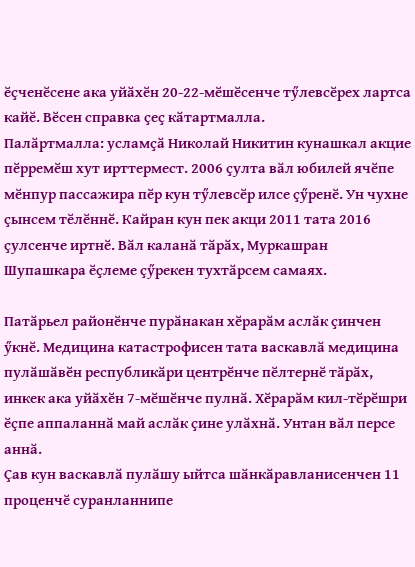ӗҫченӗсене ака уйӑхӗн 20-22-мӗшӗсенче тӳлевсӗрех лартса кайӗ. Вӗсен справка ҫеҫ кӑтартмалла.
Палӑртмалла: усламҫӑ Николай Никитин кунашкал акцие пӗрремӗш хут ирттермест. 2006 ҫулта вӑл юбилей ячӗпе мӗнпур пассажира пӗр кун тӳлевсӗр илсе ҫӳренӗ. Ун чухне ҫынсем тӗлӗннӗ. Кайран кун пек акци 2011 тата 2016 ҫулсенче иртнӗ. Вӑл каланӑ тӑрӑх, Муркашран Шупашкара ӗҫлеме ҫӳрекен тухтӑрсем самаях.

Патӑрьел районӗнче пурӑнакан хӗрарӑм аслӑк ҫинчен ӳкнӗ. Медицина катастрофисен тата васкавлӑ медицина пулӑшӑвӗн республикӑри центрӗнче пӗлтернӗ тӑрӑх, инкек ака уйӑхӗн 7-мӗшӗнче пулнӑ. Хӗрарӑм кил-тӗрӗшри ӗҫпе аппаланнӑ май аслӑк ҫине улӑхнӑ. Унтан вӑл персе аннӑ.
Ҫав кун васкавлӑ пулӑшу ыйтса шӑнкӑравланисенчен 11 проценчӗ суранланнипе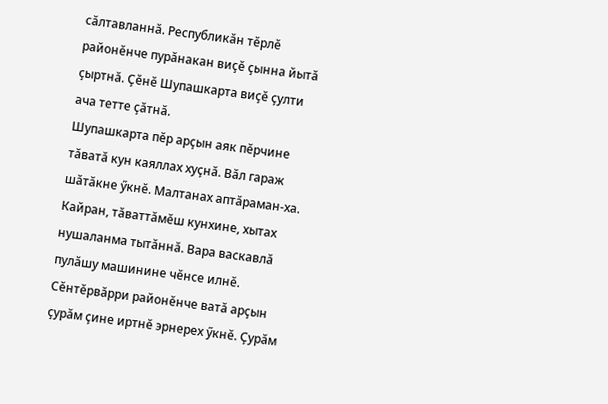сӑлтавланнӑ. Республикӑн тӗрлӗ районӗнче пурӑнакан виҫӗ ҫынна йытӑ ҫыртнӑ. Ҫӗнӗ Шупашкарта виҫӗ ҫулти ача тетте ҫӑтнӑ.
Шупашкарта пӗр арҫын аяк пӗрчине тӑватӑ кун каяллах хуҫнӑ. Вӑл гараж шӑтӑкне ӳкнӗ. Малтанах аптӑраман-ха. Кайран, тӑваттӑмӗш кунхине, хытах нушаланма тытӑннӑ. Вара васкавлӑ пулӑшу машинине чӗнсе илнӗ. Сӗнтӗрвӑрри районӗнче ватӑ арҫын ҫурӑм ҫине иртнӗ эрнерех ӳкнӗ. Ҫурӑм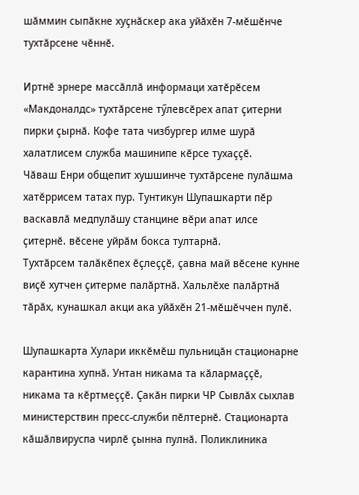шӑммин сыпӑкне хуҫнӑскер ака уйӑхӗн 7-мӗшӗнче тухтӑрсене чӗннӗ.

Иртнӗ эрнере массӑллӑ информаци хатӗрӗсем «Макдоналдс» тухтӑрсене тӳлевсӗрех апат ҫитерни пирки ҫырнӑ. Кофе тата чизбургер илме шурӑ халатлисем служба машинипе кӗрсе тухаҫҫӗ.
Чӑваш Енри общепит хушшинче тухтӑрсене пулӑшма хатӗррисем татах пур. Тунтикун Шупашкарти пӗр васкавлӑ медпулӑшу станцине вӗри апат илсе ҫитернӗ. вӗсене уйрӑм бокса тултарнӑ.
Тухтӑрсем талӑкӗпех ӗҫлеҫҫӗ, ҫавна май вӗсене кунне виҫӗ хутчен ҫитерме палӑртнӑ. Хальлӗхе палӑртнӑ тӑрӑх, кунашкал акци ака уйӑхӗн 21-мӗшӗччен пулӗ.

Шупашкарта Хулари иккӗмӗш пульницӑн стационарне карантина хупнӑ. Унтан никама та кӑлармаҫҫӗ, никама та кӗртмеҫҫӗ. Ҫакӑн пирки ЧР Сывлӑх сыхлав министерствин пресс-служби пӗлтернӗ. Стационарта кӑшӑлвируспа чирлӗ ҫынна пулнӑ. Поликлиника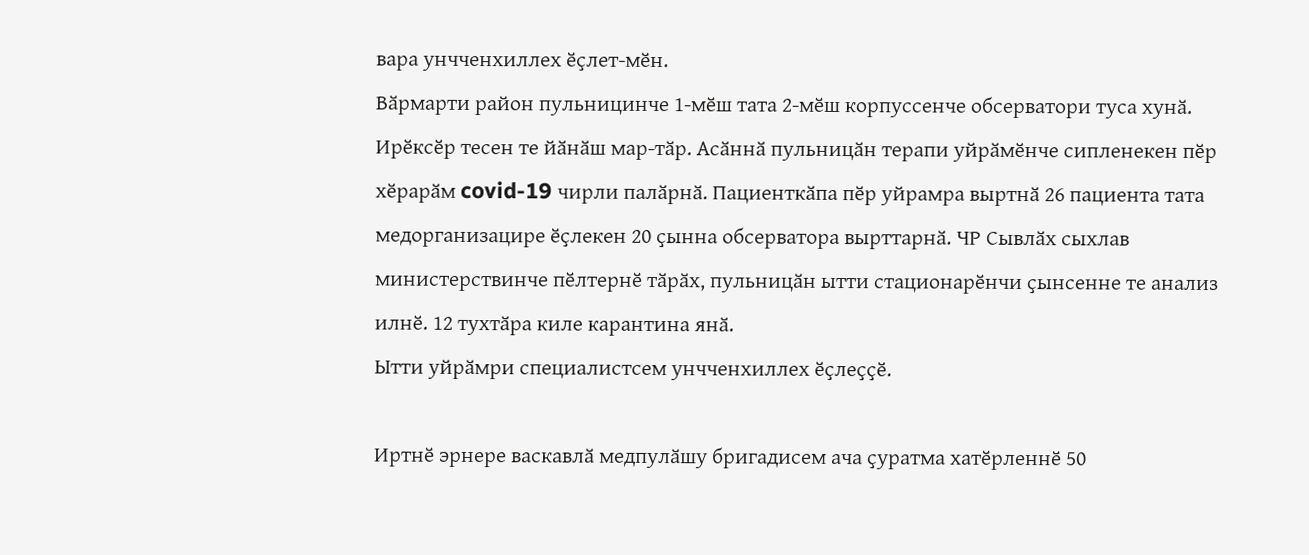вара унчченхиллех ӗҫлет-мӗн.
Вӑрмарти район пульницинче 1-мӗш тата 2-мӗш корпуссенче обсерватори туса хунӑ. Ирӗксӗр тесен те йӑнӑш мар-тӑр. Асӑннӑ пульницӑн терапи уйрӑмӗнче сипленекен пӗр хӗрарӑм covid-19 чирли палӑрнӑ. Пациенткӑпа пӗр уйрамра выртнӑ 26 пациента тата медорганизацире ӗҫлекен 20 ҫынна обсерватора вырттарнӑ. ЧР Сывлӑх сыхлав министерствинче пӗлтернӗ тӑрӑх, пульницӑн ытти стационарӗнчи ҫынсенне те анализ илнӗ. 12 тухтӑра киле карантина янӑ.
Ытти уйрӑмри специалистсем унчченхиллех ӗҫлеҫҫӗ.

Иртнӗ эрнере васкавлӑ медпулӑшу бригадисем ача ҫуратма хатӗрленнӗ 50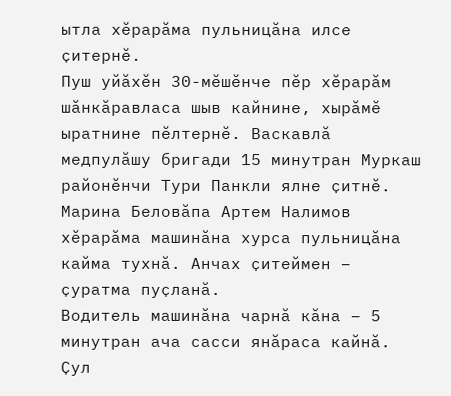ытла хӗрарӑма пульницӑна илсе ҫитернӗ.
Пуш уйӑхӗн 30-мӗшӗнче пӗр хӗрарӑм шӑнкӑравласа шыв кайнине, хырӑмӗ ыратнине пӗлтернӗ. Васкавлӑ медпулӑшу бригади 15 минутран Муркаш районӗнчи Тури Панкли ялне ҫитнӗ. Марина Беловӑпа Артем Налимов хӗрарӑма машинӑна хурса пульницӑна кайма тухнӑ. Анчах ҫитеймен – ҫуратма пуҫланӑ.
Водитель машинӑна чарнӑ кӑна – 5 минутран ача сасси янӑраса кайнӑ. Ҫул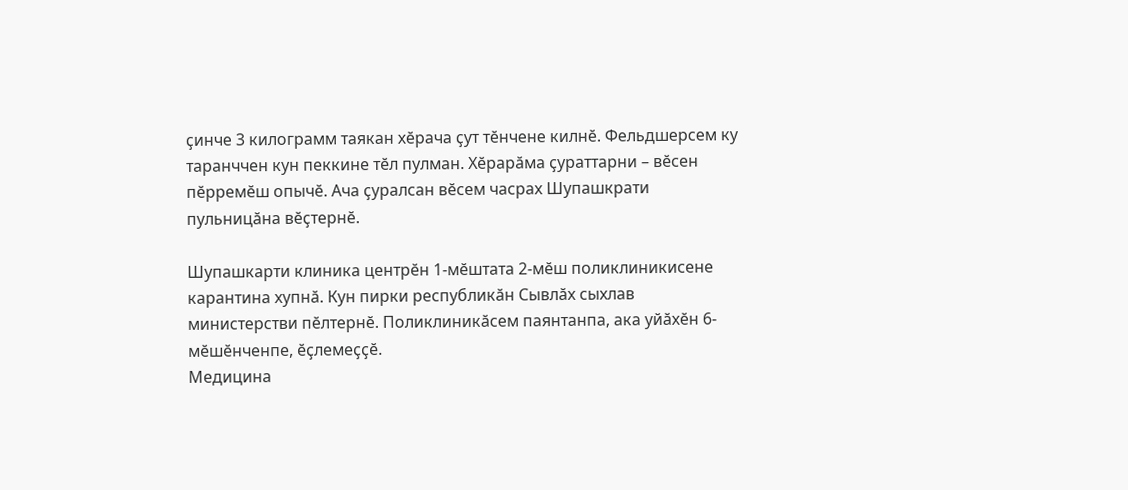ҫинче 3 килограмм таякан хӗрача ҫут тӗнчене килнӗ. Фельдшерсем ку таранччен кун пеккине тӗл пулман. Хӗрарӑма ҫураттарни – вӗсен пӗрремӗш опычӗ. Ача ҫуралсан вӗсем часрах Шупашкрати пульницӑна вӗҫтернӗ.

Шупашкарти клиника центрӗн 1-мӗштата 2-мӗш поликлиникисене карантина хупнӑ. Кун пирки республикӑн Сывлӑх сыхлав министерстви пӗлтернӗ. Поликлиникӑсем паянтанпа, ака уйӑхӗн 6-мӗшӗнченпе, ӗҫлемеҫҫӗ.
Медицина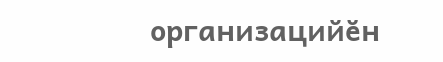организацийӗн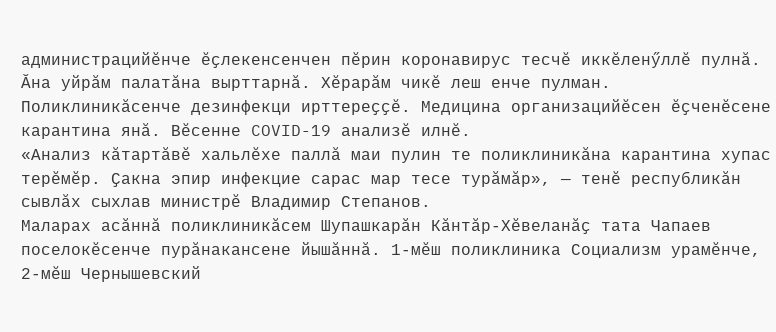администрацийӗнче ӗҫлекенсенчен пӗрин коронавирус тесчӗ иккӗленӳллӗ пулнӑ. Ӑна уйрӑм палатӑна вырттарнӑ. Хӗрарӑм чикӗ леш енче пулман.
Поликлиникӑсенче дезинфекци ирттереҫҫӗ. Медицина организацийӗсен ӗҫченӗсене карантина янӑ. Вӗсенне COVID-19 анализӗ илнӗ.
«Анализ кӑтартӑвӗ хальлӗхе паллӑ маи пулин те поликлиникӑна карантина хупас терӗмӗр. Ҫакна эпир инфекцие сарас мар тесе турӑмӑр», — тенӗ республикӑн сывлӑх сыхлав министрӗ Владимир Степанов.
Маларах асӑннӑ поликлиникӑсем Шупашкарӑн Кӑнтӑр-Хӗвеланӑҫ тата Чапаев поселокӗсенче пурӑнакансене йышӑннӑ. 1-мӗш поликлиника Социализм урамӗнче, 2-мӗш Чернышевский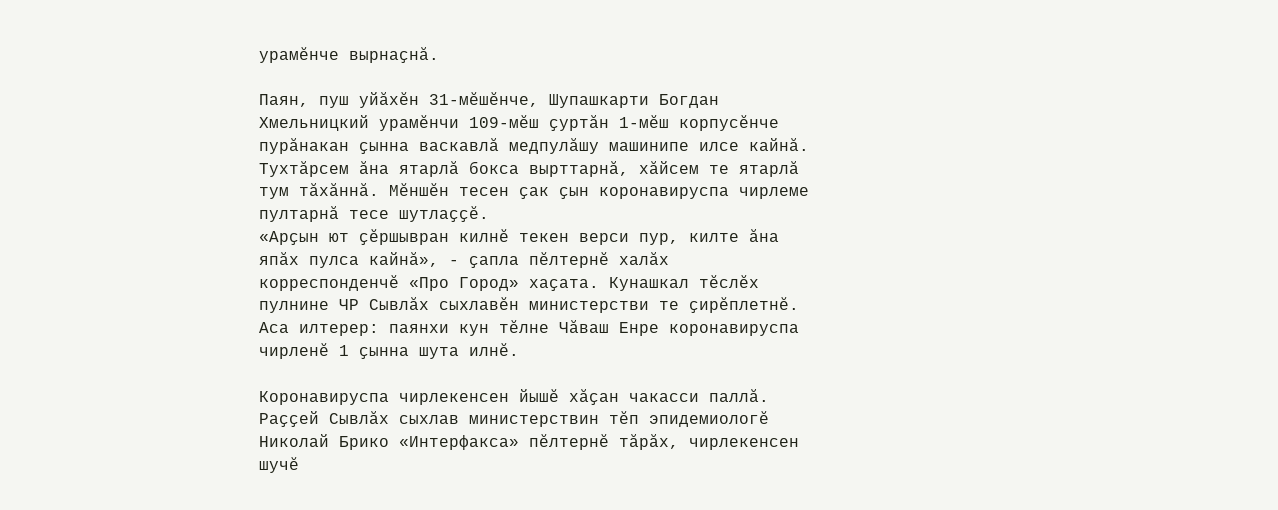урамӗнче вырнаҫнӑ.

Паян, пуш уйӑхӗн 31-мӗшӗнче, Шупашкарти Богдан Хмельницкий урамӗнчи 109-мӗш ҫуртӑн 1-мӗш корпусӗнче пурӑнакан ҫынна васкавлӑ медпулӑшу машинипе илсе кайнӑ. Тухтӑрсем ӑна ятарлӑ бокса вырттарнӑ, хӑйсем те ятарлӑ тум тӑхӑннӑ. Мӗншӗн тесен ҫак ҫын коронавируспа чирлеме пултарнӑ тесе шутлаҫҫӗ.
«Арҫын ют ҫӗршывран килнӗ текен верси пур, килте ӑна япӑх пулса кайнӑ», - ҫапла пӗлтернӗ халӑх корреспонденчӗ «Про Город» хаҫата. Кунашкал тӗслӗх пулнине ЧР Сывлӑх сыхлавӗн министерстви те ҫирӗплетнӗ.
Аса илтерер: паянхи кун тӗлне Чӑваш Енре коронавируспа чирленӗ 1 ҫынна шута илнӗ.

Коронавируспа чирлекенсен йышӗ хӑҫан чакасси паллӑ. Раҫҫей Сывлӑх сыхлав министерствин тӗп эпидемиологӗ Николай Брико «Интерфакса» пӗлтернӗ тӑрӑх, чирлекенсен шучӗ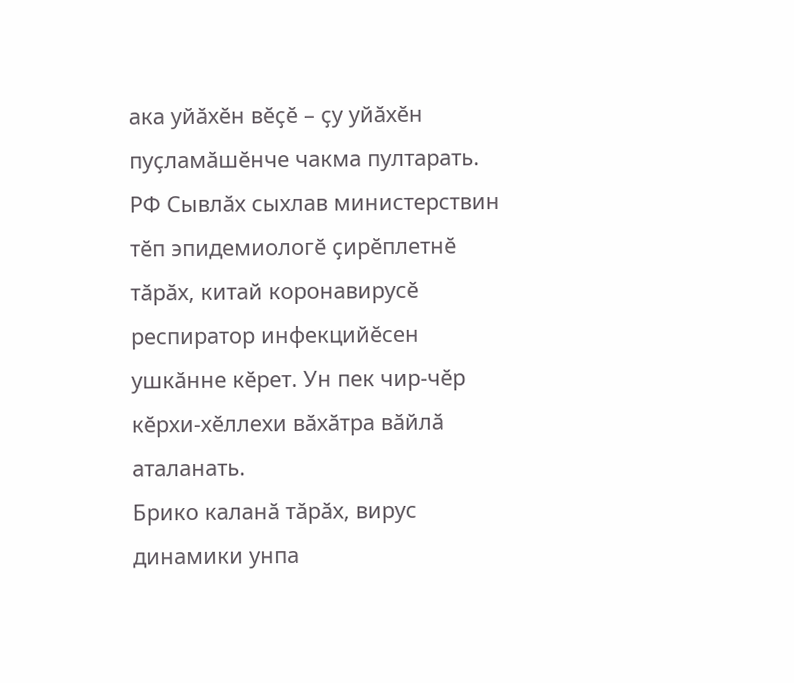ака уйӑхӗн вӗҫӗ – ҫу уйӑхӗн пуҫламӑшӗнче чакма пултарать.
РФ Сывлӑх сыхлав министерствин тӗп эпидемиологӗ ҫирӗплетнӗ тӑрӑх, китай коронавирусӗ респиратор инфекцийӗсен ушкӑнне кӗрет. Ун пек чир-чӗр кӗрхи-хӗллехи вӑхӑтра вӑйлӑ аталанать.
Брико каланӑ тӑрӑх, вирус динамики унпа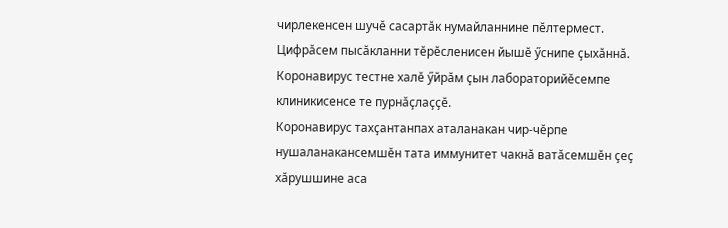чирлекенсен шучӗ сасартӑк нумайланнине пӗлтермест. Цифрӑсем пысӑкланни тӗрӗсленисен йышӗ ӳснипе ҫыхӑннӑ.
Коронавирус тестне халӗ ӳйрӑм ҫын лабораторийӗсемпе клиникисенсе те пурнӑҫлаҫҫӗ.
Коронавирус тахҫантанпах аталанакан чир-чӗрпе нушаланакансемшӗн тата иммунитет чакнӑ ватӑсемшӗн ҫеҫ хӑрушшине аса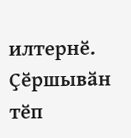илтернӗ. Ҫӗршывӑн тӗп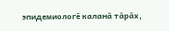эпидемиологӗ каланӑ тӑрӑх,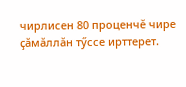чирлисен 80 проценчӗ чире ҫӑмӑллӑн тӳссе ирттерет.